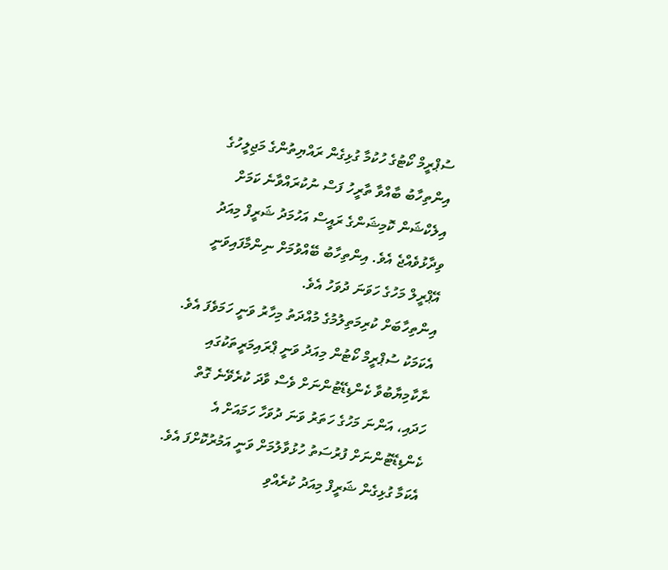ސުޕްރީމް ކޯޓުގެ ހުކުމާ ގުޅިގެން ރައްޔިތުންގެ މަޖިލީހުގެ އިންތިހާބު ބާއްވާ ތާރީހު ފަސް ނުކުރައްވާނެ ކަމަށް އިލެކްޝަން ކޮމިޝަންގެ ރައީސް އަހުމަދު ޝަރީފް މިއަދު ވިދާޅުވެއްޖެ އެވެ. އިންތިހާބު ބޭއްވުމަށް ނިންމާފައިވަނީ އޭޕްރީލް މަހުގެ ހަވަނަ ދުވަހު އެވެ.
އިންތިހާބަށް ކުރިމަތިލުމުގެ މުއްދަތު މިހާރު ވަނީ ހަމަވެފަ އެވެ. އެކަމަކު ސުޕްރީމް ކޯޓުން މިއަދު ވަނީ ޕްރައިމަރީތަކުގައި ނާކާމިޔާބުވާ ކެންޑިޑޭޓުންނަށް ވެސް ވާދަ ކުރެވޭނެ ގޮތް ހަދައި، އަންނަ މަހުގެ ހަތަރު ވަނަ ދުވަހާ ހަމައަށް އެ ކެންޑިޑޭޓުންނަށް ފުރުސަތު ހުޅުވާލުމަށް ވަނީ އަމުރުކޮށްފަ އެވެ.
އެކަމާ ގުޅިގެން ޝަރީފް މިއަދު ކުރެއްވި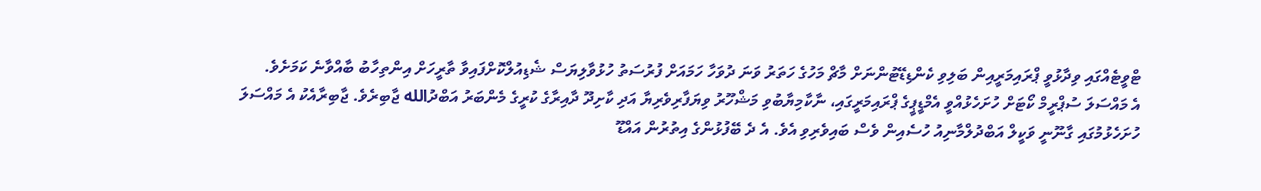ޓްވީޓެއްގައި ވިދާޅުވީ ޕްރައިމަރީއިން ބަލިވި ކެންޑިޑޭޓުންނަށް މާޗް މަހުގެ ހަތަރު ވަނަ ދުވަހާ ހަމައަށް ފުރުސަތު ހުޅުވާލިޔަސް ޝެޑިއުލްކޮށްފައިވާ ތާރީހަށް އިންތިހާބު ބާއްވާނެ ކަމަށެވެ.
އެ މައްސަލަ ސުޕްރީމް ކޯޓަށް ހުށަހެޅުއްވީ އެމްޑީޕީގެ ޕްރައިމަރީގައި، ނާކާމިޔާބުވި މަޝްހޫރު ވިޔަފާރިވެރިޔާ އަދި ކާށިދޫ ދާއިރާގެ ކުރީގެ މެންބަރު އަބްދުالله ޖާބިރެވެ. ޖާބިރާއެކު އެ މައްސަލަ ހުށަހެޅުމުގައި ގާނޫނީ ވަކީލް އަބްދުލްމާނިއު ހުސެއިން ވެސް ބައިވެރިވި އެވެ. އެ ދެ ބޭފުޅުންގެ އިތުރުން އައްޑޫ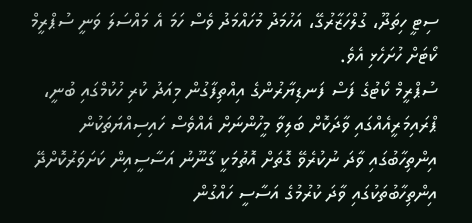ސިޓީ ހިތަދޫ، ގުލްހަޒާރުގޭ، އަހުމަދު މުހައްމަދު ވެސް ހަމަ އެ މައްސަލަ ވަނީ ސުޕްރީމް ކޯޓަށް ހުށަހެޅި އެވެ.
ސުޕްރީމް ކޯޓުގެ ފަސް ފަނޑިޔާރުންގެ އިއްތިފާގުން މިއަދު ކުރި ހުކުމްގައި ބުނީ، ޕްރައިމަރީއެއްގައި ވާދަކޮށް ބަލިވާ މީހުންނަށް އެއްވެސް ހައިސިއްޔަތަކުން އިންތިހާބުގައި ވާދަ ނުކުރެވޭ ގޮތަށް އޮތުމަކީ ގާނޫނު އަސާސީއިން ކަށަވަރުކޮށްދޭ އިންތިހާބުތަކުގައި ވާދަ ކުރުމުގެ އަސާސީ ހައްގުން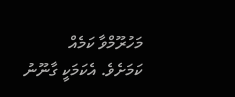މަހުރޫމްވާ ކަމެއް ކަމަށެވެ. އެކަމަކީ ގާނޫނު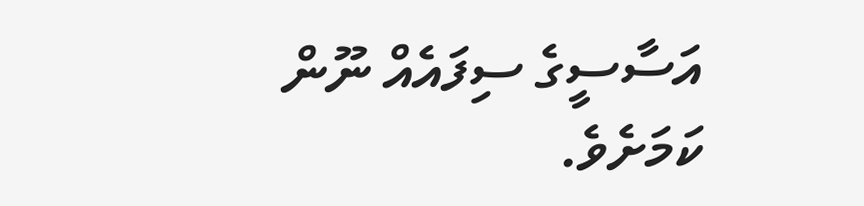އަސާސީގެ ސިފައެއް ނޫން ކަމަށެވެ.